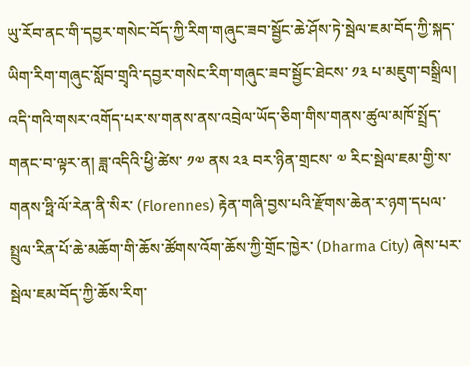ཡུ་རོབ་ནང་གི་དབྱར་གསེང་བོད་ཀྱི་རིག་གཞུང་ཟབ་སྦྱོང་ཆེ་ཤོས་ཏེ་སྦེལ་ཇམ་བོད་ཀྱི་སྐད་ཡིག་རིག་གཞུང་སློབ་གྲྭའི་དབྱར་གསེང་རིག་གཞུང་ཟབ་སྦྱོང་ཐེངས་ ༡༣ པ་མཇུག་བསྒྲིལ།
འདི་གའི་གསར་འགོད་པར་ས་གནས་ནས་འབྲེལ་ཡོད་ཅིག་གིས་གནས་ཚུལ་མཁོ་སྤྲོད་གནང་བ་ལྟར་ན། ཟླ་འདིའི་ཕྱི་ཚེས་ ༡༧ ནས ༢༣ བར་ཉིན་གྲངས་ ༧ རིང་སྦེལ་ཇམ་གྱི་ས་གནས་ཧྥི་ལོ་རེན་ནི་སིར་ (Florennes) རྟེན་གཞི་བྱས་པའི་རྫོགས་ཆེན་ར་ཉག་དཔལ་སྤྲུལ་རིན་པོ་ཆེ་མཆོག་གི་ཆོས་ཚོགས་འོག་ཆོས་ཀྱི་གྲོང་ཁྱེར་ (Dharma City) ཞེས་པར་སྦེལ་ཇམ་བོད་ཀྱི་ཆོས་རིག་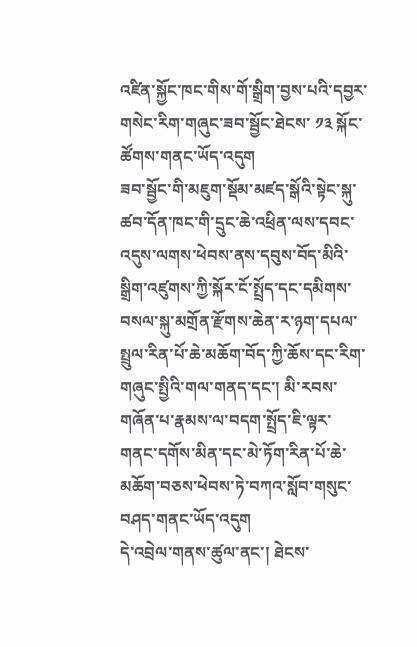འཛིན་སྐྱོང་ཁང་གིས་གོ་སྒྲིག་བྱས་པའི་དབྱར་གསེང་རིག་གཞུང་ཟབ་སྦྱོང་ཐེངས་ ༡༣ སྐོང་ཚོགས་གནང་ཡོད་འདུག
ཟབ་སྦྱོང་གི་མཇུག་སྡོམ་མཛད་སྒོའི་སྟེང་སྐུ་ཚབ་དོན་ཁང་གི་དྲུང་ཆེ་འཕྲིན་ལས་དབང་འདུས་ལགས་ཕེབས་ནས་དབུས་བོད་མིའི་སྒྲིག་འཛུགས་ཀྱི་སྐོར་ངོ་སྤྲོད་དང་དམིགས་བསལ་སྐུ་མགྲོན་རྫོགས་ཆེན་ར་ཉག་དཔལ་སྤྲུལ་རིན་པོ་ཆེ་མཆོག་བོད་ཀྱི་ཆོས་དང་རིག་གཞུང་སྤྱིའི་གལ་གནད་དང་། མི་རབས་གཞོན་པ་རྣམས་ལ་བདག་སྤྲོད་ཇི་ལྟར་གནང་དགོས་མིན་དང་མེ་ཏོག་རིན་པོ་ཆེ་མཆོག་བཅས་ཕེབས་ཏེ་བཀའ་སློབ་གསུང་བཤད་གནང་ཡོད་འདུག
དེ་འབྲེལ་གནས་ཚུལ་ནང་། ཐེངས་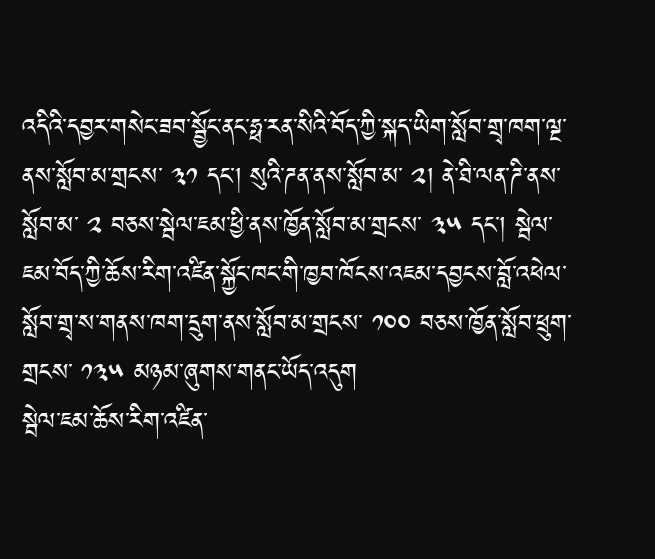འདིའི་དབྱར་གསེང་ཟབ་སྦྱོང་ནང་ཧྥ་རན་སིའི་བོད་ཀྱི་སྐད་ཡིག་སློབ་གྲྭ་ཁག་ལྔ་ནས་སློབ་མ་གྲངས་ ༣༡ དང་། སུའི་ཌན་ནས་སློབ་མ་ ༢། ནེ་ཐི་ལན་ཌི་ནས་སློབ་མ་ ༢ བཅས་སྦེལ་ཇམ་ཕྱི་ནས་ཁྱོན་སློབ་མ་གྲངས་ ༣༥ དང་། སྦེལ་ཇམ་བོད་ཀྱི་ཆོས་རིག་འཛིན་སྐྱོང་ཁང་གི་ཁྱབ་ཁོངས་འཇམ་དབྱངས་བློ་འཕེལ་སློབ་གྲྭ་ས་གནས་ཁག་དྲུག་ནས་སློབ་མ་གྲངས་ ༡༠༠ བཅས་ཁྱོན་སློབ་ཕྲུག་གྲངས་ ༡༣༥ མཉམ་ཞུགས་གནང་ཡོད་འདུག
སྦེལ་ཇམ་ཆོས་རིག་འཛིན་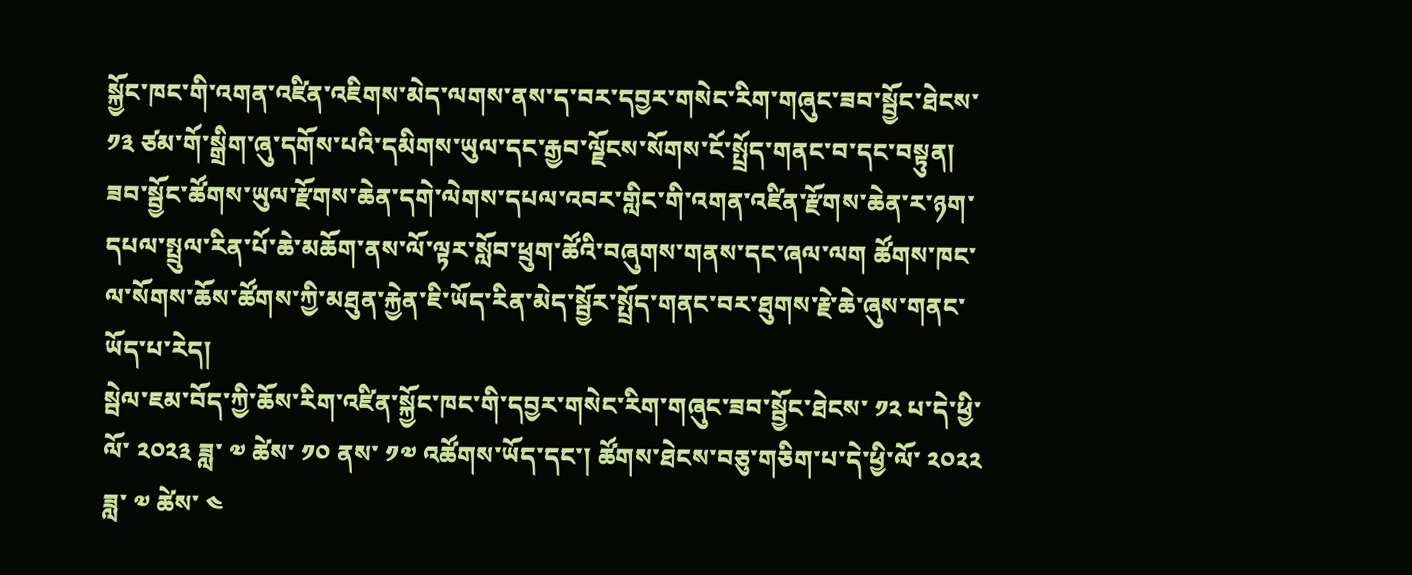སྐྱོང་ཁང་གི་འགན་འཛིན་འཇིགས་མེད་ལགས་ནས་ད་བར་དབྱར་གསེང་རིག་གཞུང་ཟབ་སྦྱོང་ཐེངས་ ༡༣ ཙམ་གོ་སྒྲིག་ཞུ་དགོས་པའི་དམིགས་ཡུལ་དང་རྒྱབ་ལྗོངས་སོགས་ངོ་སྤྲོད་གནང་བ་དང་བསྟུན། ཟབ་སྦྱོང་ཚོགས་ཡུལ་རྫོགས་ཆེན་དགེ་ལེགས་དཔལ་འབར་གླིང་གི་འགན་འཛིན་རྫོགས་ཆེན་ར་ཉག་དཔལ་སྤྲུལ་རིན་པོ་ཆེ་མཆོག་ནས་ལོ་ལྟར་སློབ་ཕྲུག་ཚོའི་བཞུགས་གནས་དང་ཞལ་ལག ཚོགས་ཁང་ལ་སོགས་ཆོས་ཚོགས་ཀྱི་མཐུན་རྐྱེན་ཇི་ཡོད་རིན་མེད་སྦྱོར་སྤྲོད་གནང་བར་ཐུགས་རྗེ་ཆེ་ཞུས་གནང་ཡོད་པ་རེད།
སྦེལ་ཇམ་བོད་ཀྱི་ཆོས་རིག་འཛིན་སྐྱོང་ཁང་གི་དབྱར་གསེང་རིག་གཞུང་ཟབ་སྦྱོང་ཐེངས་ ༡༢ པ་དེ་ཕྱི་ལོ་ ༢༠༢༣ ཟླ་ ༧ ཚེས་ ༡༠ ནས་ ༡༧ འཚོགས་ཡོད་དང་། ཚོགས་ཐེངས་བཅུ་གཅིག་པ་དེ་ཕྱི་ལོ་ ༢༠༢༢ ཟླ་ ༧ ཚེས་ ༤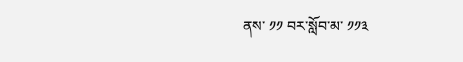ནས་ ༡༡ བར་སློབ་མ་ ༡༡༣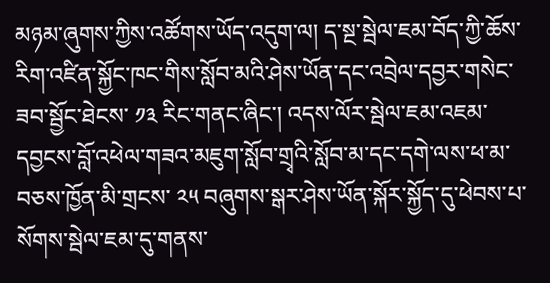མཉམ་ཞུགས་ཀྱིས་འཚོགས་ཡོད་འདུག་ལ། ད་སྔ་སྦེལ་ཇམ་བོད་ཀྱི་ཆོས་རིག་འཛིན་སྐྱོང་ཁང་གིས་སློབ་མའི་ཤེས་ཡོན་དང་འབྲེལ་དབྱར་གསེང་ཟབ་སྦྱོང་ཐེངས་ ༡༣ རིང་གནང་ཞིང་། འདས་ལོར་སྦེལ་ཇམ་འཇམ་དབྱངས་བློ་འཕེལ་གཟའ་མཇུག་སློབ་གྲྭའི་སློབ་མ་དང་དགེ་ལས་ཕ་མ་བཅས་ཁྱོན་མི་གྲངས་ ༢༥ བཞུགས་སྒར་ཤེས་ཡོན་སྐོར་སྐྱོད་དུ་ཕེབས་པ་སོགས་སྦེལ་ཇམ་དུ་གནས་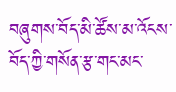བཞུགས་བོད་མི་ཚོས་མ་འོངས་བོད་ཀྱི་གསོན་རྩ་གང་མང་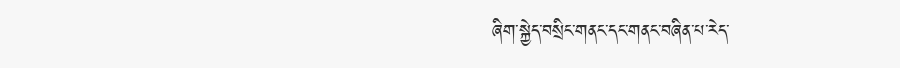ཞིག་སྐྱེད་བསྲིང་གནང་དང་གནང་བཞིན་པ་རེད་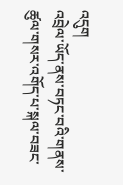འདུག
འབྲེལ་ཡོད་ནས་བཏང་བའི་གནས་ཚུལ་གསར་འགོད་པ་སྐལ་བཟང་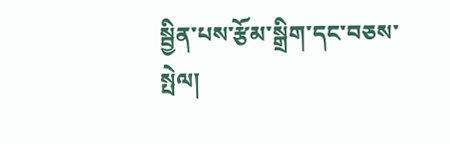སྦྱིན་པས་རྩོམ་སྒྲིག་དང་བཅས་སྤེལ།